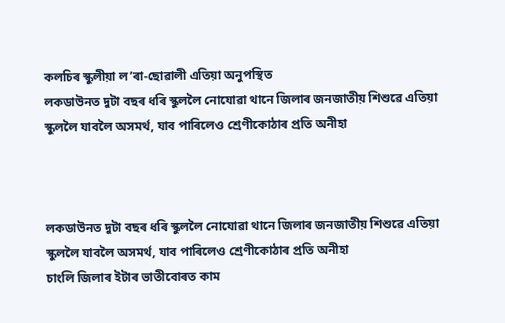কলচিৰ স্কুলীয়া ল’ৰা-ছোৱালী এতিয়া অনুপস্থিত
লকডাউনত দুটা বছৰ ধৰি স্কুললৈ নোযোৱা থানে জিলাৰ জনজাতীয় শিশুৱে এতিয়া স্কুললৈ যাবলৈ অসমৰ্থ, যাব পাৰিলেও শ্ৰেণীকোঠাৰ প্ৰতি অনীহা



লকডাউনত দুটা বছৰ ধৰি স্কুললৈ নোযোৱা থানে জিলাৰ জনজাতীয় শিশুৱে এতিয়া স্কুললৈ যাবলৈ অসমৰ্থ, যাব পাৰিলেও শ্ৰেণীকোঠাৰ প্ৰতি অনীহা
চাংলি জিলাৰ ইটাৰ ভাতীবোৰত কাম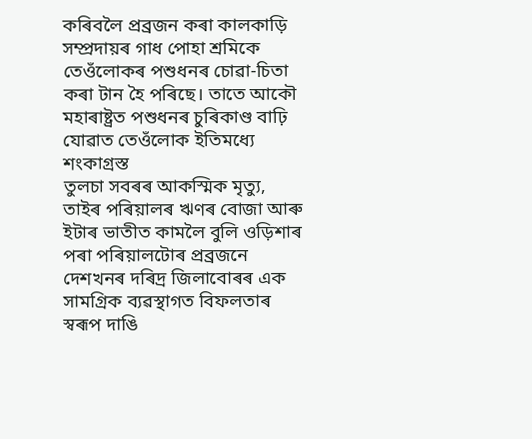কৰিবলৈ প্ৰব্ৰজন কৰা কালকাড়ি সম্প্ৰদায়ৰ গাধ পোহা শ্ৰমিকে তেওঁলোকৰ পশুধনৰ চোৱা-চিতা কৰা টান হৈ পৰিছে। তাতে আকৌ মহাৰাষ্ট্ৰত পশুধনৰ চুৰিকাণ্ড বাঢ়ি যোৱাত তেওঁলোক ইতিমধ্যে শংকাগ্ৰস্ত
তুলচা সবৰৰ আকস্মিক মৃত্যু, তাইৰ পৰিয়ালৰ ঋণৰ বোজা আৰু ইটাৰ ভাতীত কামলৈ বুলি ওড়িশাৰ পৰা পৰিয়ালটোৰ প্ৰব্ৰজনে দেশখনৰ দৰিদ্ৰ জিলাবোৰৰ এক সামগ্ৰিক ব্যৱস্থাগত বিফলতাৰ স্বৰূপ দাঙি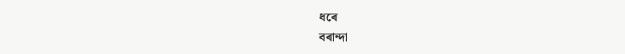ধৰে
বৰান্দা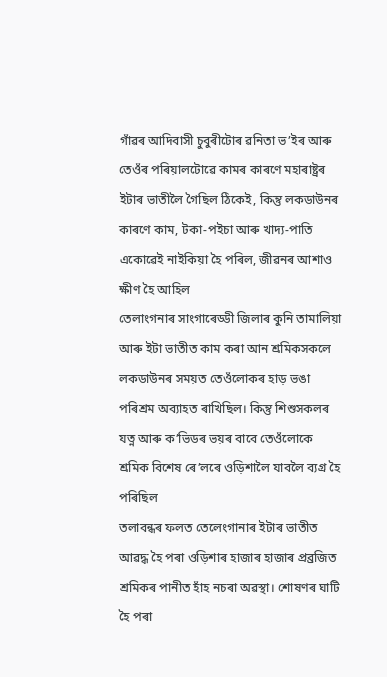গাঁৱৰ আদিবাসী চুবুৰীটোৰ ৱনিতা ভ’ইৰ আৰু তেওঁৰ পৰিয়ালটোৱে কামৰ কাৰণে মহাৰাষ্ট্ৰৰ ইটাৰ ভাতীলৈ গৈছিল ঠিকেই, কিন্তু লকডাউনৰ কাৰণে কাম, টকা-পইচা আৰু খাদ্য-পাতি একোৱেই নাইকিয়া হৈ পৰিল, জীৱনৰ আশাও ক্ষীণ হৈ আহিল
তেলাংগনাৰ সাংগাৰেড্ডী জিলাৰ কুনি তামালিয়া আৰু ইটা ভাতীত কাম কৰা আন শ্ৰমিকসকলে লকডাউনৰ সময়ত তেওঁলোকৰ হাড় ভঙা পৰিশ্ৰম অব্যাহত ৰাখিছিল। কিন্তু শিশুসকলৰ যত্ন আৰু ক’ভিডৰ ভয়ৰ বাবে তেওঁলোকে শ্ৰমিক বিশেষ ৰে’লৰে ওড়িশালৈ যাবলৈ ব্যগ্ৰ হৈ পৰিছিল
তলাবন্ধৰ ফলত তেলেংগানাৰ ইটাৰ ভাতীত আৱদ্ধ হৈ পৰা ওড়িশাৰ হাজাৰ হাজাৰ প্ৰব্ৰজিত শ্ৰমিকৰ পানীত হাঁহ নচৰা অৱস্থা। শোষণৰ ঘাটি হৈ পৰা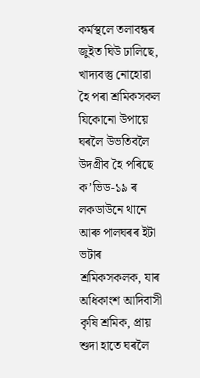কৰ্মস্থলে তলাবন্ধৰ জুইত ঘিউ ঢালিছে, খাদ্যবস্তু নোহোৱা হৈ পৰা শ্ৰমিকসকল যিকোনো উপায়ে ঘৰলৈ উভতিবলৈ উদগ্ৰীব হৈ পৰিছে
ক’ভিড-১৯ ৰ লকডাউনে থানে আৰু পালঘৰৰ ইটা ভটাৰ শ্রমিকসকলক, যাৰ অধিকাংশ আদিবাসী কৃষি শ্রমিক, প্রায় শুদা হাতে ঘৰলৈ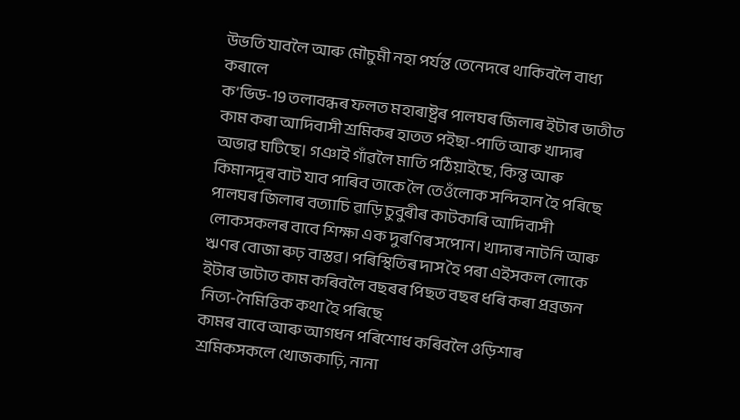উভতি যাবলৈ আৰু মৌচুমী নহা পর্যন্ত তেনেদৰে থাকিবলৈ বাধ্য কৰালে
ক’ভিড-19 তলাবন্ধৰ ফলত মহাৰাষ্ট্ৰৰ পালঘৰ জিলাৰ ইটাৰ ভাতীত কাম কৰা আদিবাসী শ্ৰমিকৰ হাতত পইছা-পাতি আৰু খাদ্যৰ অভাৱ ঘটিছে। গঞাই গাঁৱলৈ মাতি পঠিয়াইছে, কিন্তু আৰু কিমানদূৰ বাট যাব পাৰিব তাকে লৈ তেওঁলোক সন্দিহান হৈ পৰিছে
পালঘৰ জিলাৰ বত্যাচি ৱাড়ি চুবুৰীৰ কাটকাৰি আদিবাসী লোকসকলৰ বাবে শিক্ষা এক দুৰণিৰ সপোন। খাদ্যৰ নাটনি আৰু ঋণৰ বোজা ৰুঢ় বাস্তৱ। পৰিস্থিতিৰ দাস হৈ পৰা এইসকল লোকে ইটাৰ ভাটাত কাম কৰিবলৈ বছৰৰ পিছত বছৰ ধৰি কৰা প্ৰব্ৰজন নিত্য-নৈমিত্তিক কথা হৈ পৰিছে
কামৰ বাবে আৰু আগধন পৰিশোধ কৰিবলৈ ওড়িশাৰ শ্ৰমিকসকলে খোজকাঢ়ি, নানা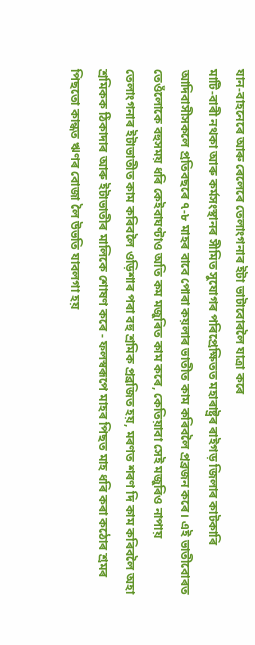যান-বাহনেৰে আৰু ৰেলেৰে তেলাংগনাৰ ইটা ভাটাবোৰলৈ যাত্ৰা কৰে
মাটি-বাৰী নথকা আৰু কৰ্মসংস্থানৰ সীমিত সুযোগৰ পৰিপ্ৰেক্ষিতত মহাৰাষ্ট্ৰৰ ৰাইগড় জিলাৰ কাটকাৰি আদিবাসীসকলে প্ৰতিবছৰে ৭-৮ মাহৰ বাবে পোৰা কয়লাৰ ভাতীত কাম কৰিবলৈ প্ৰব্ৰজন কৰে। এই ভাতীবোৰত তেওঁলোকে বহুসময় ধৰি কেইবাঘণ্টাও অতি কম মজুৰিত কাম কৰে, কেতিয়াবা সেই মজুৰিও নাপায়
তেলাংগনাৰ ইটাভাতীত কাম কৰিবলৈ ওড়িশাৰ পৰা বহু শ্ৰমিক প্ৰব্ৰজিত হয়, মৰণত শৰণ দি কাম কৰিবলৈ অহা শ্ৰমিকক ঠিকাদাৰ আৰু ইটাভাতীৰ মালিকে শোষণ কৰে - ফলস্বৰূপে মাহৰ পিছত মাহ ধৰি কৰা কঠোৰ শ্ৰমৰ পিছতো কান্ধত ঋণৰ বোজা লৈ উভতি যাবলগা হয়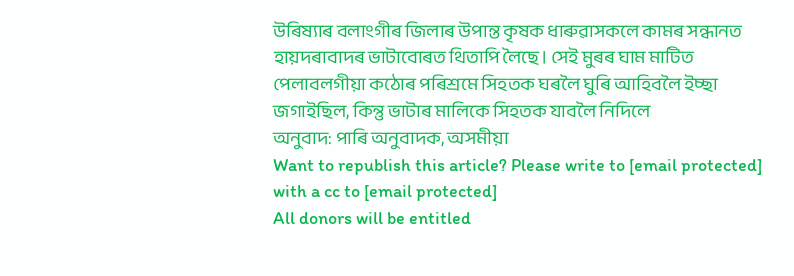উৰিষ্যাৰ বলাংগীৰ জিলাৰ উপান্ত কৃষক ধাৰুৱাসকলে কামৰ সন্ধানত হায়দৰাবাদৰ ভাটাবোৰত থিতাপি লৈছে। সেই মুৰৰ ঘাম মাটিত পেলাবলগীয়া কঠোৰ পৰিশ্ৰমে সিহতক ঘৰলৈ ঘুৰি আহিবলৈ ইচ্ছা জগাইছিল, কিন্তু ভাটাৰ মালিকে সিহতক যাবলৈ নিদিলে
অনুবাদ: পাৰি অনুবাদক, অসমীয়া
Want to republish this article? Please write to [email protected] with a cc to [email protected]
All donors will be entitled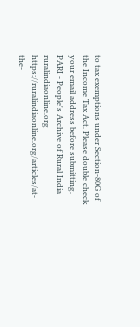to tax exemptions under Section-80G of the Income Tax Act. Please double check your email address before submitting.
PARI - People's Archive of Rural India
ruralindiaonline.org
https://ruralindiaonline.org/articles/at-the-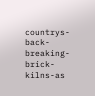countrys-back-breaking-brick-kilns-as